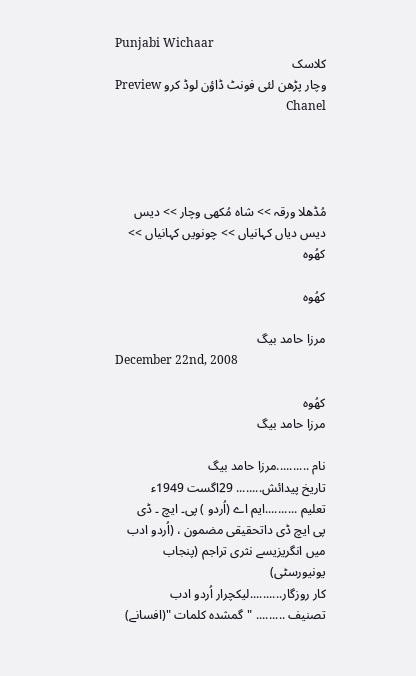Punjabi Wichaar
کلاسک
وچار پڑھن لئی فونٹ ڈاؤن لوڈ کرو Preview Chanel




مُڈھلا ورقہ >> شاہ مُکھی وچار >> دیس دیس دیاں کہانیاں >> چونویں کہانیاں >> کھُوہ

کھُوہ

مرزا حامد بیگ
December 22nd, 2008

کھُوہ
مرزا حامد بیگ

نام ..........مرزا حامد بیگ
تاریخ پیدائش........ 29اگست 1949ء
تعلیم ..........ایم اے (اُردو ) پی۔ ایچ ۔ ڈی
پی ایچ ڈی داتحقیقی مضمون ، (اُردو ادب میں انگریزیسے نثری تراجم (پنجاب یونیورسٹی)
کار روزگار..........لیکچرار اُردو ادب
تصنیف ......... "گمشدہ کلمات "(افسانے)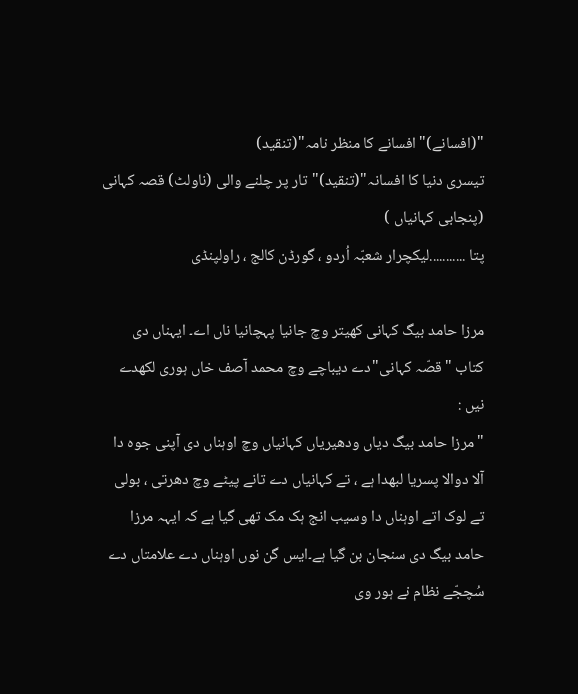"(افسانے)"افسانے کا منظر نامہ"(تنقید)
تیسری دنیا کا افسانہ"(تنقید)"تار پر چلنے والی (ناولٹ) قصہ کہانی (پنجابی کہانیاں )
پتا ...........لیکچرار شعبّہ اُردو ، گورڈن کالج ، راولپنڈی

مرزا حامد بیگ کہانی کھیتر وچ جانیا پہچانیا ناں اے۔ ایہناں دی کتاب "قصّہ کہانی"دے دیباچے وچ محمد آصف خاں ہوری لکھدے نیں :
"مرزا حامد بیگ دیاں ودھیریاں کہانیاں وچ اوہناں دی آپنی جوہ دا آلا دوالا پسریا لبھدا ہے ، تے کہانیاں دے تانے پیٹے وچ دھرتی ، بولی تے لوک اتے اوہناں دا وسیب انج ہک مک تھی گیا ہے کہ ایہہ مرزا حامد بیگ دی سنجان بن گیا ہے۔ایس گن نوں اوہناں دے علامتاں دے سُچجّے نظام نے ہور وی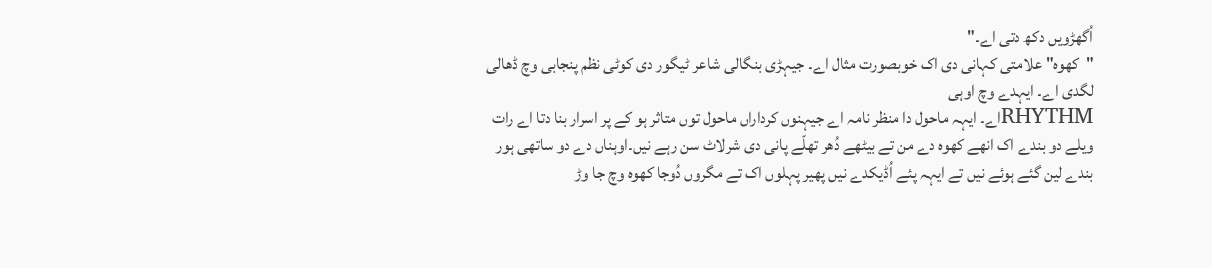اُگھڑویں دکھ دتی اے۔"
"کھوہ" علامتی کہانی دی اک خوبصورت مثال اے۔ جیہڑی بنگالی شاعر ٹیگور دی کوٹی نظم پنجابی وچ ڈھالی لگدی اے۔ ایہدے وچ اوہی
RHYTHMاے۔ ایہہ ماحول دا منظر نامہ اے جیہنوں کرداراں ماحول توں متاثر ہو کے پر اسرار بنا دتا اے رات ویلے دو بندے اک انھے کھوہ دے من تے بیٹھے دُھر تھلّے پانی دی شرلاٹ سن رہے نیں۔اوہناں دے دو ساتھی ہور بندے لین گئے ہوئے نیں تے ایہہ پئے اُڈیکدے نیں پھیر پہلوں اک تے مگروں دُوجا کھوہ وچ جا وڑ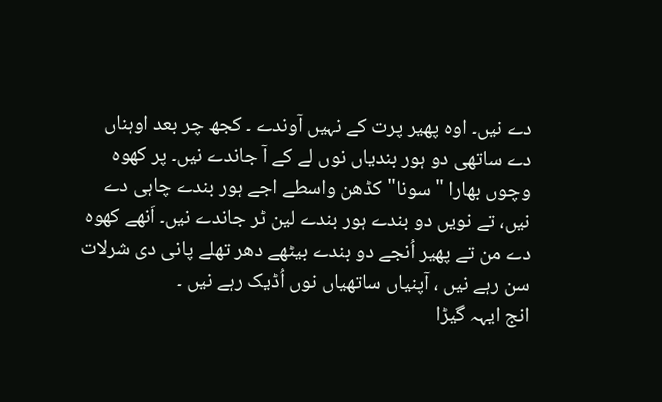دے نیں۔ اوہ پھیر پرت کے نہیں آوندے ۔ کجھ چر بعد اوہناں دے ساتھی دو ہور بندیاں نوں لے کے آ جاندے نیں۔ پر کھوہ وچوں بھارا "سونا"کڈھن واسطے اجے ہور بندے چاہی دے نیں، تے نویں دو بندے ہور بندے لین ٹر جاندے نیں۔ اَنھے کھوہ دے من تے پھیر اُنجے دو بندے بیٹھے دھر تھلے پانی دی شرلات سن رہے نیں ، آپنیاں ساتھیاں نوں اُڈیک رہے نیں ۔
انج ایہہ گیڑا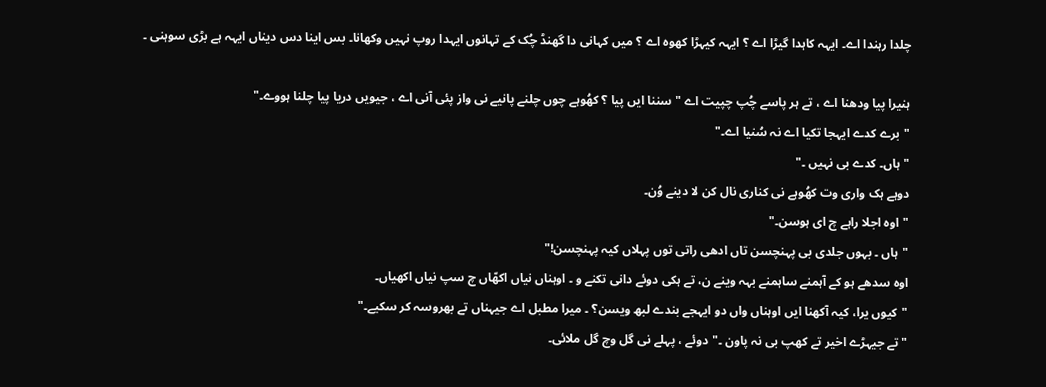چلدا رہندا اے۔ ایہہ کاہدا گیڑا اے ؟ ایہہ کیہڑا کھوہ اے ؟ میں کہانی دا گھنڈ چُک کے تہانوں ایہدا روپ نہیں وکھانا۔ بس اینا دس دیناں ایہہ ہے بڑی سوہنی ۔

ہنیرا پیا ودھنا اے ، تے ہر پاسے چُپ چپیت اے "سننا ایں پیا ؟ کھُوہے چوں چلنے پانیے نی واز پئی آنی اے ، جیویں دریا پیا چلنا ہووے۔"
"برے کدے ایہجا تکیا اے نہ سُنیا اے۔"
"ہاں۔ کدے بی نہیں ۔"
دوہے ہک واری وت کھُوہے نی کناری نال کن لا دینے وُن۔
"اوہ اجلا راہے چ ای ہوسن۔"
"ہاں ۔ بہوں جلدی بی پہنچسن تاں ادھی راتی توں پہلاں کیہ پہنچسن!"
اوہ سدھے ہو کے آہمنے ساہمنے بہہ وینے ن، تے ہکی دوئے دانی تکنے و ۔ اوہناں نیاں اکھّاں چ سپ نیاں اکھیاں۔
"کیوں یرا، کیہ آکھنا ایں اوہناں واں دو ایہجے بندے لبھ ویسن؟ ۔ میرا مطبل اے جیہناں تے بھروسہ کر سکیے۔"
"تے جیہڑے اخیر تے کھپ بی نہ پاون ۔"دوئے ، پہلے نی گل وچ گل ملائی۔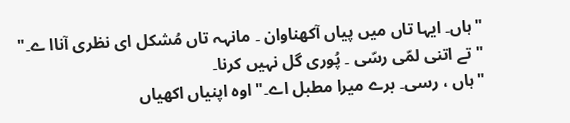"ہاں۔ ایہا تاں میں پیاں آکھناوان ۔ مانہہ تاں مُشکل ای نظری آناا ے۔"
" تے اتنی لمّی رسّی ۔ پُوری گل نہیں کرنا۔
"ہاں ، رسی۔ برے میرا مطبل اے۔"اوہ اپنیاں اکھیاں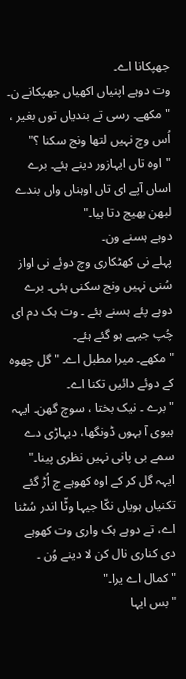جھپکانا اے۔
وت دوہے اپنیاں اکھیاں جھپکانے ن۔
"مکھے۔ رسی تے بندیاں توں بغیر ، اُس وچ نہیں لتھا ونج سکنا ؟"
"اوہ تاں ایہازور دینے ہئے۔ برے اساں آپے ای تاں اوہناں واں بندے لبھن بھیج دتا ہیا۔"
دوہے ہسنے ون۔
پہلے نی کھٹکاری وچ دوئے نی اواز سُنی نہیں ونج سکنی ہئی۔ برے دوہے پئے ہسنے ہئے ۔ وت ہک دم ای چُپ جیہے ہو گئے ہئے۔
"مکھے۔ میرا مطبل اے۔ "گل چھوہ کے دوئے دائیں تکنا اے۔
"برے ۔ نیک بختا ، سوچ گھن۔ ایہہ ہیوی آ بہوں ڈونگھا، دیہاڑی دے سمے بی پانی نہیں نظری پینا۔"
ایہہ گل کر کے اوہ کھوہے چ اُڑ گئے تکنیاں ہویاں نکّا جیہا وٹّا اندر سُٹنا اے، تے دوہے ہک واری وت کھوہے دی کناری نال کن لا دینے وُن ۔
"کمال اے یرا۔"
"بس ایہا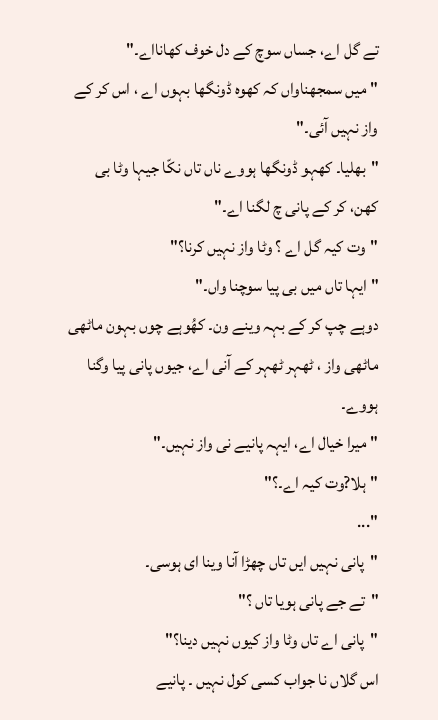تے گل اے، جساں سوچ کے دل خوف کھانااے۔"
"میں سمجھناواں کہ کھوہ ڈونگھا بہوں اے ، اس کر کے واز نہیں آئی۔"
"بھلیا۔ کھہو ڈونگھا ہووے ناں تاں نکّا جیہا وٹا بی کھن، کر کے پانی چ لگنا اے۔"
"وت کیہ گل اے ؟ وٹا واز نہیں کرنا؟"
"ایہا تاں میں بی پیا سوچنا واں۔"
دوہے چپ کر کے بہہ وینے ون۔ کھُوہے چوں بہون ماٹھی ماٹھی واز ، ٹھہر ٹھہر کے آنی اے، جیوں پانی پیا وگنا ہووے۔
"میرا خیال اے، ایہہ پانیے نی واز نہیں۔"
"ہلا?وت کیہ اے۔؟"
"...
"پانی نہیں ایں تاں چھڑا آنا وینا ای ہوسی۔
"تے جے پانی ہویا تاں ؟"
"پانی اے تاں وٹا واز کیوں نہیں دینا؟"
اس گلاں نا جواب کسی کول نہیں ۔ پانیے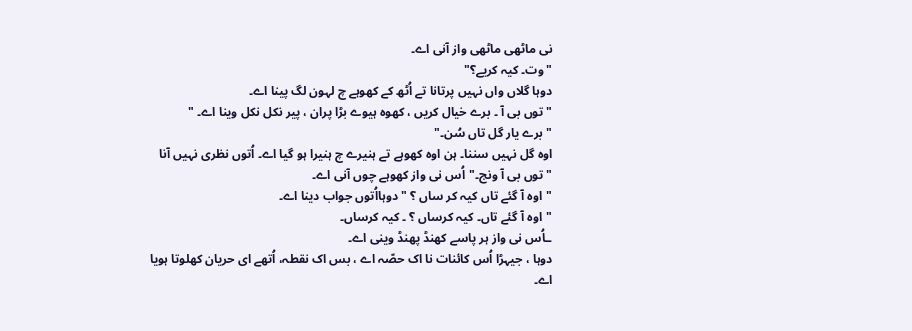نی ماٹھی ماٹھی واز آنی اے۔
"وت۔ کیہ کریے؟"
دوہا گلاں واں نہیں پرتانا تے اُٹھ کے کھوہے چ لہون لگ پینا اے۔
"توں بی آ ۔ برے خیال کریں ، کھوہ ہیوے بڑا پران ، پیر نکل نکل وینا اے۔ "
" برے یار گل تاں سُن۔"
اوہ گل نہیں سننا۔ ہن اوہ کھوہے تے ہنیرے چ ہنیرا ہو گیا اے۔ اُتوں نظری نہیں آنا
"توں بی آ ونج۔"اُس نی واز کھوہے چوں آنی اے۔
"اوہ آ گئے تاں کیہ کر ساں ؟ "دوہااُتوں جواب دینا اے۔
"اوہ آ گئے تاں۔ کیہ کرساں ؟ ۔ کیہ کرساں۔
ـاُس نی واز ہر پاسے کھنڈ پھنڈ وینی اے۔
دوہا ، جیہڑا اُس کائنات نا اک حصّہ اے ، بس اک نقطہ، اُتھے ای حریان کھلوتا ہویا اے۔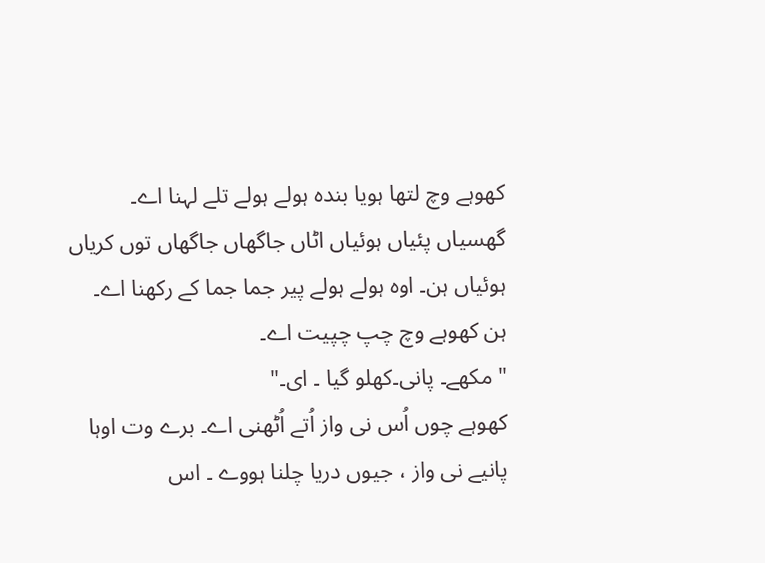کھوہے وچ لتھا ہویا بندہ ہولے ہولے تلے لہنا اے۔ گھسیاں پئیاں ہوئیاں اٹاں جاگھاں جاگھاں توں کریاں ہوئیاں ہن۔ اوہ ہولے ہولے پیر جما جما کے رکھنا اے۔ ہن کھوہے وچ چپ چپیت اے۔
" مکھے۔ پانی۔کھلو گیا ۔ ای۔"
کھوہے چوں اُس نی واز اُتے اُٹھنی اے۔ برے وت اوہا پانیے نی واز ، جیوں دریا چلنا ہووے ۔ اس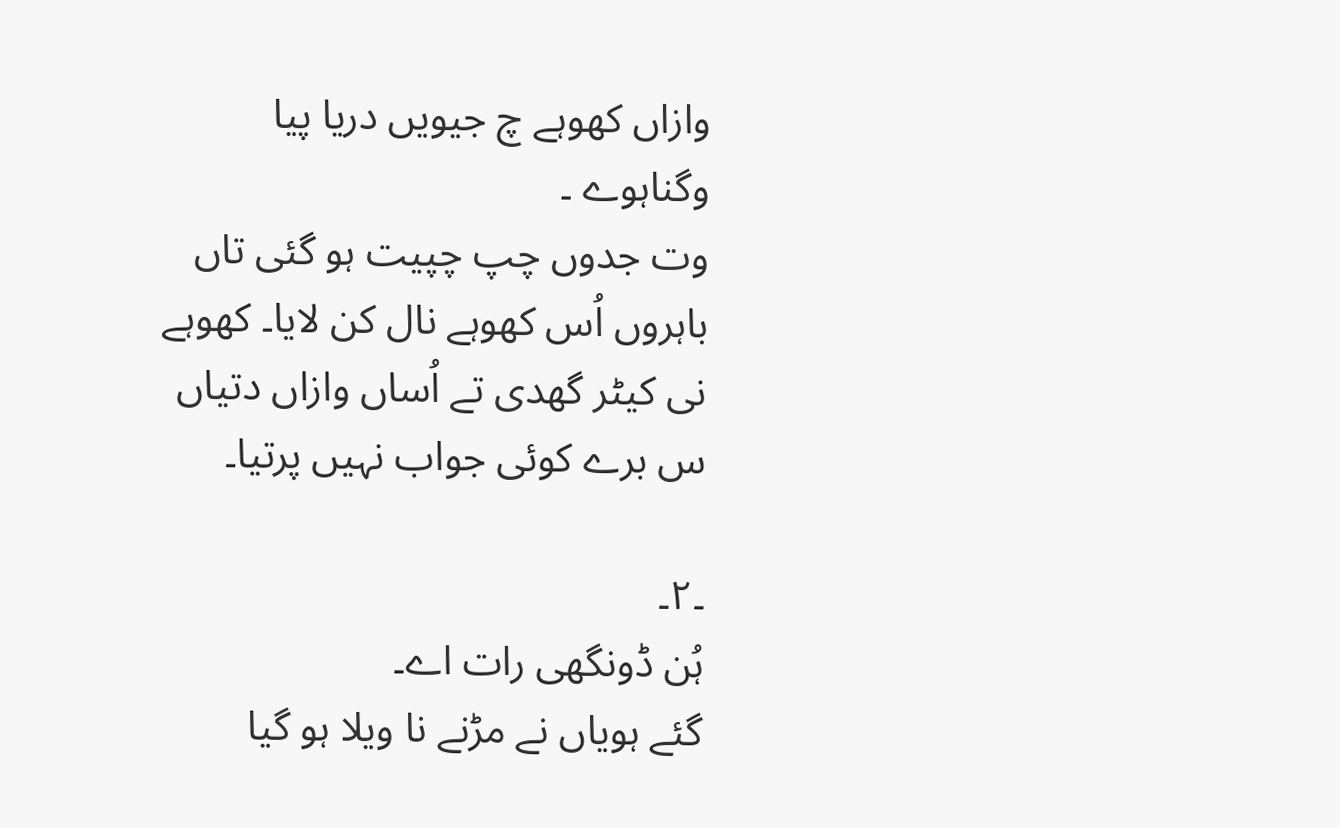وازاں کھوہے چ جیویں دریا پیا وگناہوے ۔
وت جدوں چپ چپیت ہو گئی تاں باہروں اُس کھوہے نال کن لایا۔ کھوہے نی کیٹر گھدی تے اُساں وازاں دتیاں س برے کوئی جواب نہیں پرتیا۔

۔٢۔
ہُن ڈونگھی رات اے۔
گئے ہویاں نے مڑنے نا ویلا ہو گیا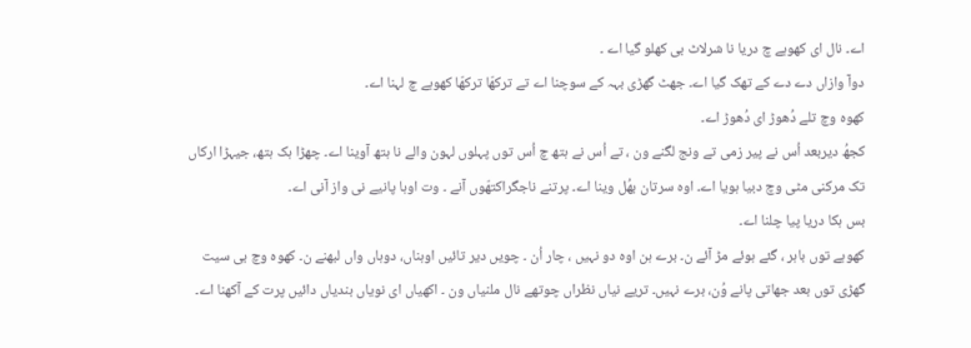اے۔ نال ای کھوہے چ دریا نا شرلاٹ بی کھلو گیا اے ۔
دوآ وازاں دے دے کے تھک گیا اے۔ جھٹ گھڑی بہہ کے سوچنا اے تے ترکھّا ترکھّا کھوہے چ لہنا اے۔
کھوہ وچ تلے دُھوڑ ای دُھوڑ اے۔
کجھُ دیربعد اُس نے پیر زمی تے ونج لگنے ون ، تے اُس نے ہتھ چ اُس توں پہلوں لہون والے نا ہتھ آوینا اے۔ چھڑا ہک ہتھ، جیہڑا ارکاں تک مرکنی مٹی وچ دبیا ہویا اے۔ اوہ سرتان بھُل وینا اے۔ پرتنے ناجگراکتھّوں آنے ۔ وت اوہا پانیے نی واز آنی اے۔
بس ہکا دریا پیا چلنا اے۔
کھوہے توں باہر ، گئے ہوئے مڑ آئے ن۔ برے ہن اوہ دو نہیں ، چار اُن ۔ چویں دیر تائیں اوہناں، دوہاں واں لبھنے ن۔ کھوہ وچ بی سیت گھڑی توں بعد جھاتی پانے وُن، برے نہیں۔ تریے نیاں نظراں چوتھے نال ملنیاں ون ۔ اکھیاں ای نویاں بندیاں دائیں پرت کے آکھنا اے۔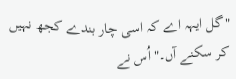"گل ایہہ اے کہ اسی چار بندے کجھ نہیں کر سکنے آں۔"اُس نے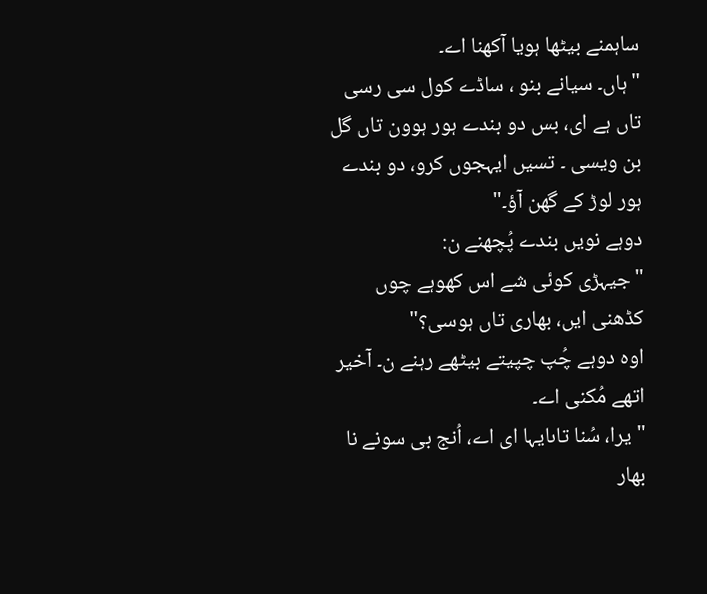ساہمنے بیٹھا ہویا آکھنا اے۔
"ہاں۔ سیانے بنو ، ساڈے کول سی رسی تاں ہے ای، بس دو بندے ہور ہوون تاں گل بن ویسی ۔ تسیں ایہجوں کرو، دو بندے ہور لوڑ کے گھن آؤ۔"
دوہے نویں بندے پُچھنے ن:
"جیہڑی کوئی شے اس کھوہے چوں کڈھنی ایں، بھاری تاں ہوسی؟"
اوہ دوہے چُپ چپیتے بیٹھے رہنے ن۔ آخیر اتھے مُکنی اے۔
"یرا، سُنا تاںایہا ای اے، اُنج بی سونے نا بھار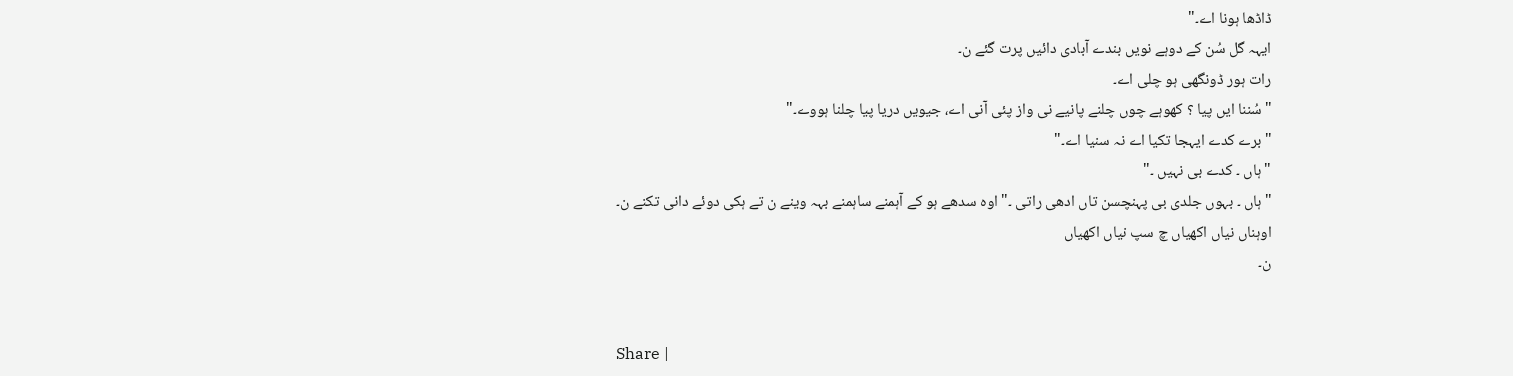ڈاڈھا ہونا اے۔"
ایہہ گل سُن کے دوہے نویں بندے آبادی دائیں پرت گئے ن۔
رات ہور ڈونگھی ہو چلی اے۔
"سُننا ایں پیا ؟ کھوہے چوں چلنے پانیے نی واز پئی آنی اے، جیویں دریا پیا چلنا ہووے۔"
"برے کدے ایہجا تکیا اے نہ سنیا اے۔"
"ہاں ۔ کدے بی نہیں ۔"
"ہاں ۔ بہوں جلدی بی پہنچسن تاں ادھی راتی ۔"اوہ سدھے ہو کے آہمنے ساہمنے بہہ وینے ن تے ہکی دوئے دانی تکنے ن۔
اوہناں نیاں اکھیاں چ سپ نیاں اکھیاں
ن۔


Share |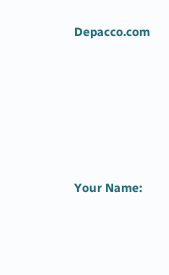Depacco.com






Your Name: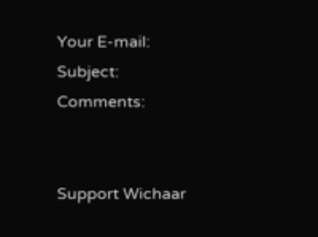Your E-mail:
Subject:
Comments:


Support Wichaar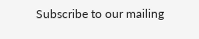Subscribe to our mailing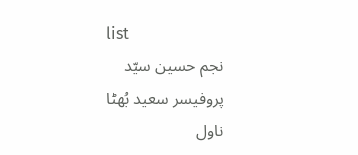list
نجم حسین سیّد
پروفیسر سعید بُھٹا
ناول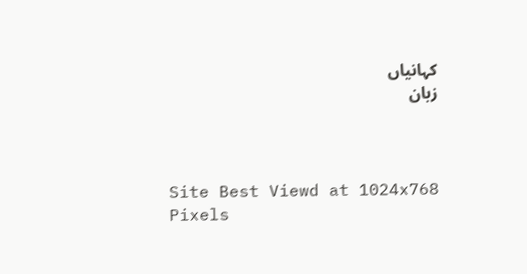کہانیاں
زبان



Site Best Viewd at 1024x768 Pixels